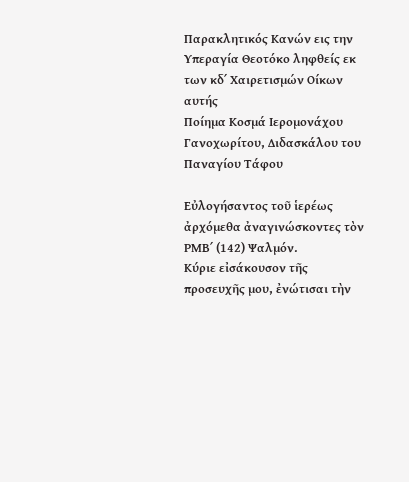Παρακλητικός Κανών εις την Υπεραγία Θεοτόκο ληφθείς εκ των κδ΄ Χαιρετισμών Οίκων αυτής
Ποίημα Κοσμά Ιερομονάχου Γανοχωρίτου, Διδασκάλου του Παναγίου Τάφου

Εὐλογήσαντος τοῦ ἱερέως ἀρχόμεθα ἀναγινώσκοντες τὸν ΡΜΒ΄ (142) Ψαλμόν.
Κύριε εἰσάκουσον τῆς προσευχῆς μου, ἐνώτισαι τὴν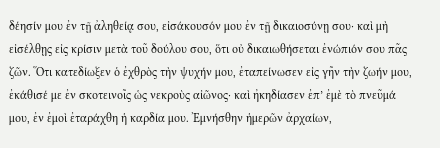δέησίν μου ἐν τῇ ἀληθείᾳ σου, εἰσάκουσόν μου ἐν τῇ δικαιοσύνῃ σου· καὶ μὴ εἰσέλθῃς εἰς κρίσιν μετὰ τοῦ δούλου σου, ὅτι οὐ δικαιωθήσεται ἐνώπιόν σου πᾶς ζῶν. Ὅτι κατεδίωξεν ὁ ἐχθρὸς τὴν ψυχήν μου, ἐταπείνωσεν εἰς γῆν τὴν ζωήν μου, ἐκάθισέ με ἐν σκοτεινοῖς ὡς νεκροὺς αἰῶνος· καὶ ἠκηδίασεν ἐπ’ ἐμὲ τὸ πνεῦμά μου, ἐν ἐμοὶ ἐταράχθη ἡ καρδία μου. Ἐμνήσθην ἡμερῶν ἀρχαίων,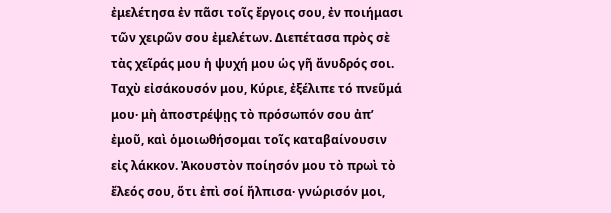ἐμελέτησα ἐν πᾶσι τοῖς ἔργοις σου, ἐν ποιήμασι τῶν χειρῶν σου ἐμελέτων. Διεπέτασα πρὸς σὲ τὰς χεῖράς μου ἡ ψυχή μου ὡς γῆ ἄνυδρός σοι. Ταχὺ εἰσάκουσόν μου, Κύριε, ἐξέλιπε τό πνεῦμά μου· μὴ ἀποστρέψῃς τὸ πρόσωπόν σου ἀπ’ ἐμοῦ, καὶ ὁμοιωθήσομαι τοῖς καταβαίνουσιν εἰς λάκκον. Ἀκουστὸν ποίησόν μου τὸ πρωὶ τὸ ἔλεός σου, ὅτι ἐπὶ σοί ἤλπισα· γνώρισόν μοι,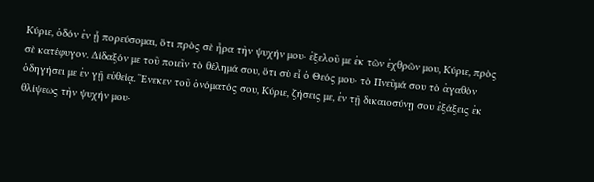Κύριε, ὁδόν ἐν ᾗ πορεύσομαι, ὅτι πρὸς σὲ ἦρα τὴν ψυχήν μου· ἐξελοῦ με ἐκ τῶν ἐχθρῶν μου, Κύριε, πρὸς σὲ κατέφυγον. Δίδαξόν με τοῦ ποιεῖν τὸ θέλημά σου, ὅτι σὺ εἶ ὁ Θεός μου· τὸ Πνεῦμά σου τὸ ἀγαθὸν ὁδηγήσει με ἐν γῇ εὐθείᾳ. Ἕνεκεν τοῦ ὀνόματός σου, Κύριε, ζήσεις με, ἐν τῇ δικαιοσύνῃ σου ἐξάξεις ἐκ θλίψεως τὴν ψυχήν μου·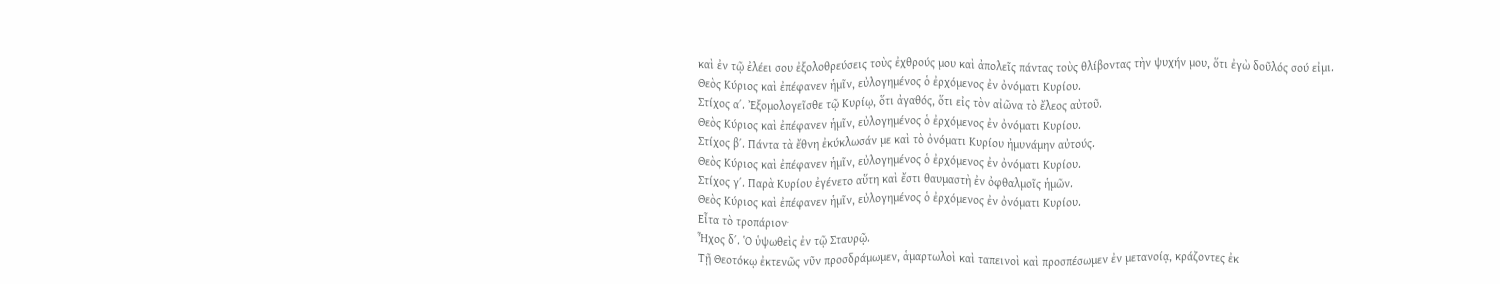καὶ ἐν τῷ ἐλέει σου ἐξολοθρεύσεις τοὺς ἐχθρούς μου καὶ ἀπολεῖς πάντας τοὺς θλίβοντας τὴν ψυχήν μου, ὅτι ἐγὼ δοῦλός σού εἰμι.
Θεὸς Κύριος καὶ ἐπέφανεν ἡμῖν, εὐλογημένος ὁ ἐρχόμενος ἐν ὀνόματι Κυρίου.
Στίχος α΄. Ἐξομολογεῖσθε τῷ Κυρίῳ, ὅτι ἀγαθός, ὅτι εἰς τὸν αἰῶνα τὸ ἔλεος αὐτοῦ.
Θεὸς Κύριος καὶ ἐπέφανεν ἡμῖν, εὐλογημένος ὁ ἐρχόμενος ἐν ὀνόματι Κυρίου.
Στίχος β΄. Πάντα τὰ ἔθνη ἐκύκλωσάν με καὶ τὸ ὀνόματι Κυρίου ἠμυνάμην αὐτούς.
Θεὸς Κύριος καὶ ἐπέφανεν ἡμῖν, εὐλογημένος ὁ ἐρχόμενος ἐν ὀνόματι Κυρίου.
Στίχος γ΄. Παρὰ Κυρίου ἐγένετο αὕτη καὶ ἔστι θαυμαστὴ ἐν ὀφθαλμοῖς ἡμῶν.
Θεὸς Κύριος καὶ ἐπέφανεν ἡμῖν, εὐλογημένος ὁ ἐρχόμενος ἐν ὀνόματι Κυρίου.
Εἶτα τὸ τροπάριον·
Ἦχος δ΄. Ὁ ὑψωθεὶς ἐν τῷ Σταυρῷ.
Τῇ Θεοτόκῳ ἐκτενῶς νῦν προσδράμωμεν, ἁμαρτωλοὶ καὶ ταπεινοὶ καὶ προσπέσωμεν ἐν μετανοίᾳ, κράζοντες ἐκ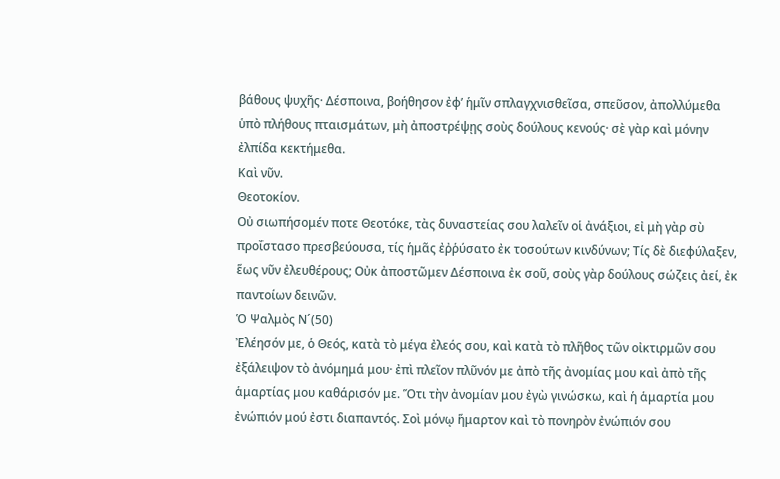βάθους ψυχῆς· Δέσποινα, βοήθησον ἐφ’ ἡμῖν σπλαγχνισθεῖσα, σπεῦσον, ἀπολλύμεθα ὑπὸ πλήθους πταισμάτων, μὴ ἀποστρέψῃς σοὺς δούλους κενούς· σὲ γὰρ καὶ μόνην ἐλπίδα κεκτήμεθα.
Καὶ νῦν.
Θεοτοκίον.
Οὐ σιωπήσομέν ποτε Θεοτόκε, τὰς δυναστείας σου λαλεῖν οἱ ἀνάξιοι, εἰ μὴ γὰρ σὺ προΐστασο πρεσβεύουσα, τίς ἡμᾶς ἐῤῥύσατο ἐκ τοσούτων κινδύνων; Τίς δὲ διεφύλαξεν, ἕως νῦν ἐλευθέρους; Οὐκ ἀποστῶμεν Δέσποινα ἐκ σοῦ, σοὺς γὰρ δούλους σώζεις ἀεί, ἐκ παντοίων δεινῶν.
Ὁ Ψαλμὸς Ν´(50)
Ἐλέησόν με, ὁ Θεός, κατὰ τὸ μέγα ἐλεός σου, καὶ κατὰ τὸ πλῆθος τῶν οἰκτιρμῶν σου ἐξάλειψον τὸ ἀνόμημά μου· ἐπὶ πλεῖον πλῦνόν με ἀπὸ τῆς ἀνομίας μου καὶ ἀπὸ τῆς ἁμαρτίας μου καθάρισόν με. Ὅτι τὴν ἀνομίαν μου ἐγὼ γινώσκω, καὶ ἡ ἁμαρτία μου ἐνώπιόν μού ἐστι διαπαντός. Σοὶ μόνῳ ἥμαρτον καὶ τὸ πονηρὸν ἐνώπιόν σου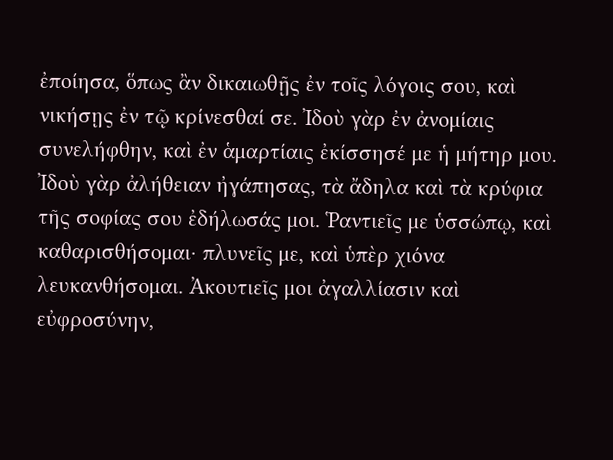ἐποίησα, ὅπως ἂν δικαιωθῇς ἐν τοῖς λόγοις σου, καὶ νικήσῃς ἐν τῷ κρίνεσθαί σε. Ἰδοὺ γὰρ ἐν ἀνομίαις συνελήφθην, καὶ ἐν ἁμαρτίαις ἐκίσσησέ με ἡ μήτηρ μου. Ἰδοὺ γὰρ ἀλήθειαν ἠγάπησας, τὰ ἄδηλα καὶ τὰ κρύφια τῆς σοφίας σου ἐδήλωσάς μοι. Ῥαντιεῖς με ὑσσώπῳ, καὶ καθαρισθήσομαι· πλυνεῖς με, καὶ ὑπὲρ χιόνα λευκανθήσομαι. Ἀκουτιεῖς μοι ἀγαλλίασιν καὶ εὐφροσύνην,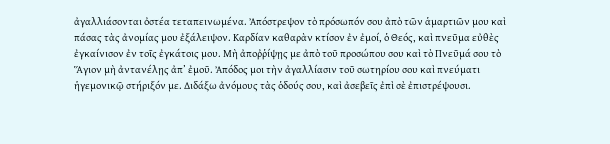ἀγαλλιάσονται ὀστέα τεταπεινωμένα. Ἀπόστρεψον τὸ πρόσωπόν σου ἀπὸ τῶν ἁμαρτιῶν μου καὶ πάσας τὰς ἀνομίας μου ἐξάλειψον. Καρδίαν καθαρὰν κτίσον ἐν ἐμοί, ὁ Θεός, καὶ πνεῦμα εὐθὲς ἐγκαίνισον ἐν τοῖς ἐγκάτοις μου. Μὴ ἀποῤῥίψῃς με ἀπὸ τοῦ προσώπου σου καὶ τὸ Πνεῦμά σου τὸ Ἅγιον μὴ ἀντανέλῃς ἀπ’ ἐμοῦ. Ἀπόδος μοι τὴν ἀγαλλίασιν τοῦ σωτηρίου σου καὶ πνεύματι ἡγεμονικῷ στήριξόν με. Διδάξω ἀνόμους τὰς ὁδούς σου, καὶ ἀσεβεῖς ἐπὶ σὲ ἐπιστρέψουσι.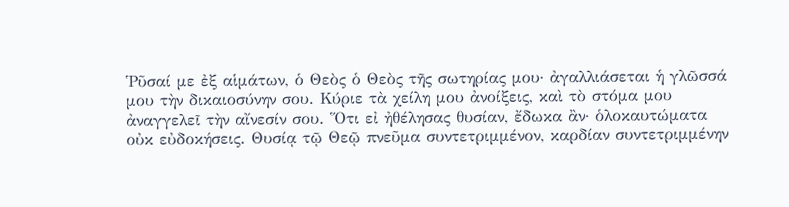Ῥῦσαί με ἐξ αἱμάτων, ὁ Θεὸς ὁ Θεὸς τῆς σωτηρίας μου· ἀγαλλιάσεται ἡ γλῶσσά μου τὴν δικαιοσύνην σου. Κύριε τὰ χείλη μου ἀνοίξεις, καὶ τὸ στόμα μου ἀναγγελεῖ τὴν αἴνεσίν σου. Ὅτι εἰ ἠθέλησας θυσίαν, ἔδωκα ἂν· ὁλοκαυτώματα οὐκ εὐδοκήσεις. Θυσίᾳ τῷ Θεῷ πνεῦμα συντετριμμένον, καρδίαν συντετριμμένην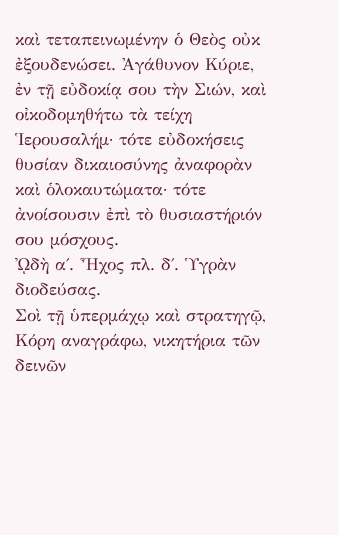καὶ τεταπεινωμένην ὁ Θεὸς οὐκ ἐξουδενώσει. Ἀγάθυνον Κύριε, ἐν τῇ εὐδοκίᾳ σου τὴν Σιών, καὶ οἰκοδομηθήτω τὰ τείχη Ἱερουσαλήμ· τότε εὐδοκήσεις θυσίαν δικαιοσύνης ἀναφορὰν καὶ ὁλοκαυτώματα· τότε ἀνοίσουσιν ἐπὶ τὸ θυσιαστήριόν σου μόσχους.
ᾨδὴ α΄. Ἦχος πλ. δ΄. Ὑγρὰν διοδεύσας.
Σοὶ τῇ ὑπερμάχῳ καὶ στρατηγῷ, Κόρη αναγράφω, νικητήρια τῶν δεινῶν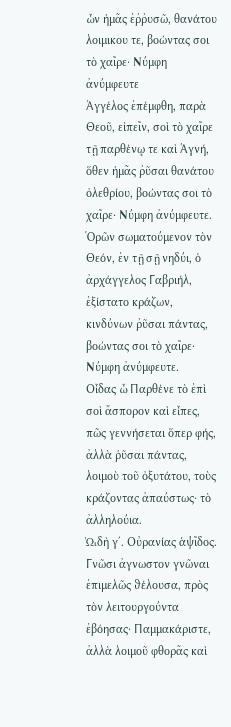ὧν ἡμᾶς ἐῤῤυσῶ, θανάτου λοιμικου τε, βοώντας σοι τὸ χαῖρε· Νύμφη ἀνύμφευτε
Ἀγγέλος ἐπέμφθη, παρὰ Θεοῦ, εἰπεῖν, σοὶ τὸ χαῖρε τῇ παρθένῳ τε καὶ Ἁγνή, ὅθεν ἡμᾶς ῤῦσαι θανάτου ὀλεθρίου, βοώντας σοι τὸ χαῖρε· Νύμφη ἀνύμφευτε.
Ὁρῶν σωματούμενον τὸν Θεόν, ἐν τῇ σῇ νηδύι, ὁ ἀρχάγγελος Γαβριήλ, ἐξίστατο κράζων, κινδύνων ῤῦσαι πάντας, βοώντας σοι τὸ χαῖρε· Νύμφη ἀνύμφευτε.
Οἶδας ὦ Παρθένε τὸ ἐπὶ σοὶ ἄσπορον καὶ εἶπες, πῶς γεννήσεται ὅπερ φής, ἀλλὰ ῥῦσαι πάντας, λοιμοὺ τοῦ ὀξυτάτου, τοὺς κράζοντας ἀπαύστως· τὸ ἀλληλούια.
ᾨδὴ γ΄. Οὐρανίας ἁψῖδος.
Γνῶσι ἀγνωστον γνῶναι ἐπιμελῶς ϑέλουσα, πρὸς τὸν λειτουργούντα ἐβόησας· Παμμακάριστε, ἀλλὰ λοιμοῦ φθορᾶς καὶ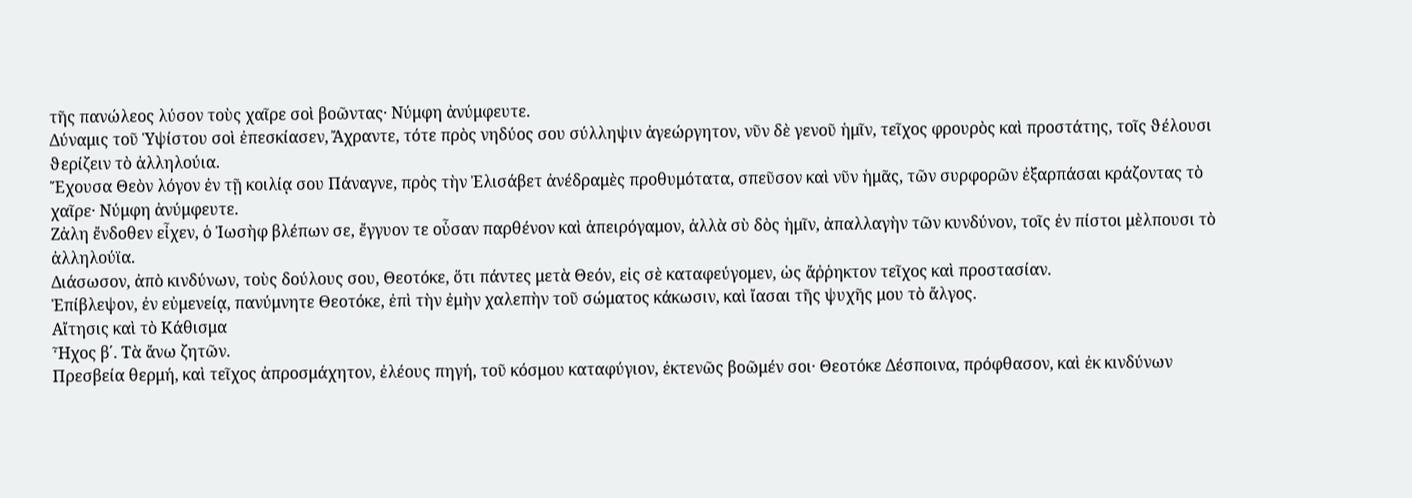τῆς πανώλεος λύσον τοὺς χαῖρε σοὶ βοῶντας· Νύμφη ἀνύμφευτε.
Δύναμις τοῦ Ὑψίστου σοὶ ἐπεσκίασεν, Ἄχραντε, τότε πρὸς νηδύος σου σύλληψιν ἀγεώργητον, νῦν δὲ γενοῦ ἡμῖν, τεῖχος φρουρὸς καὶ προστάτης, τοῖς ϑέλουσι ϑερίζειν τὸ ἀλληλούια.
Ἔχουσα Θεὸν λόγον ἐν τῇ κοιλίᾳ σου Πάναγνε, πρὸς τὴν Ἐλισάβετ ἀνέδραμὲς προθυμότατα, σπεῦσον καὶ νῦν ἡμᾶς, τῶν συρφορῶν ἐξαρπάσαι κράζοντας τὸ χαῖρε· Νύμφη ἀνύμφευτε.
Ζἀλη ἔνδοθεν εἶχεν, ὁ Ἰωσὴφ βλέπων σε, ἔγγυον τε οὖσαν παρθένον καὶ ἀπειρόγαμον, ἀλλὰ σὺ δὸς ἡμῖν, ἀπαλλαγὴν τῶν κυνδύνον, τοῖς ἐν πίστοι μὲλπουσι τὸ ἀλληλούϊα.
Διάσωσον, ἀπὸ κινδύνων, τοὺς δούλους σου, Θεοτόκε, ὅτι πάντες μετὰ Θεόν, εἰς σὲ καταφεύγομεν, ὡς ἄῤῥηκτον τεῖχος καὶ προστασίαν.
Ἐπίβλεψον, ἐν εὐμενείᾳ, πανύμνητε Θεοτόκε, ἐπὶ τὴν ἐμὴν χαλεπὴν τοῦ σώματος κάκωσιν, καὶ ἴασαι τῆς ψυχῆς μου τὸ ἄλγος.
Αἴτησις καὶ τὸ Κάθισμα
Ἦχος β΄. Τὰ ἄνω ζητῶν.
Πρεσβεία θερμή, καὶ τεῖχος ἀπροσμάχητον, ἐλέους πηγή, τοῦ κόσμου καταφύγιον, ἐκτενῶς βοῶμέν σοι· Θεοτόκε Δέσποινα, πρόφθασον, καὶ ἐκ κινδύνων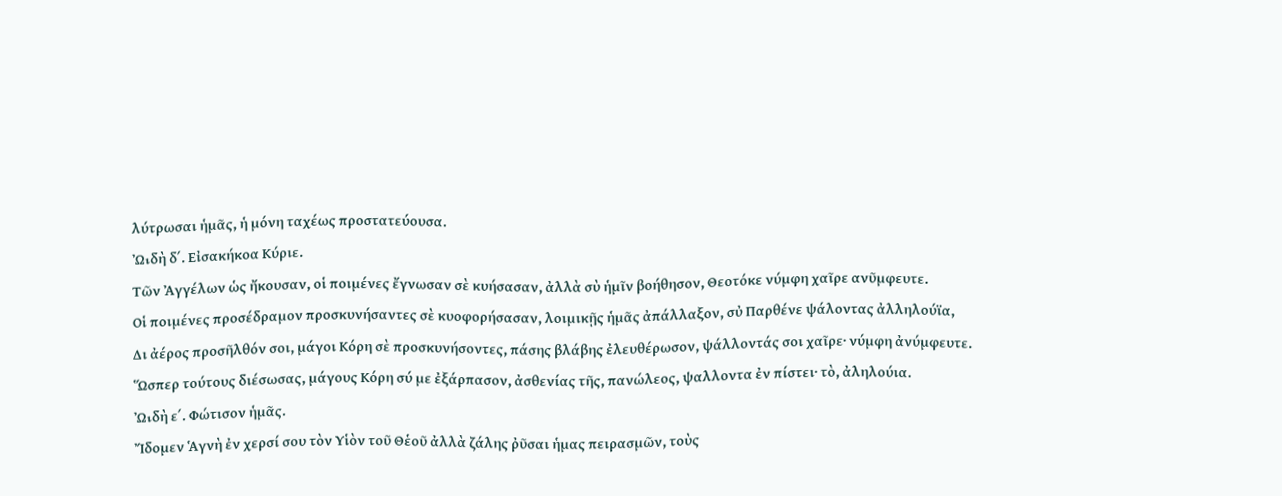λύτρωσαι ἡμᾶς, ἡ μόνη ταχέως προστατεύουσα.
ᾨδὴ δ΄. Εἰσακήκοα Κύριε.
Τῶν Ἀγγέλων ὡς ἤκουσαν, οἱ ποιμένες ἔγνωσαν σὲ κυήσασαν, ἀλλὰ σὺ ἡμῖν βοήθησον, Θεοτόκε νύμφη χαῖρε ανῦμφευτε.
Οἱ ποιμένες προσέδραμον προσκυνήσαντες σὲ κυοφορήσασαν, λοιμικῇς ἡμᾶς ἀπάλλαξον, σὐ Παρθένε ψάλοντας ἀλληλούϊα,
Δι ἀέρος προσῆλθόν σοι, μάγοι Κόρη σὲ προσκυνήσοντες, πάσης βλάβης ἐλευθέρωσον, ψάλλοντάς σοι χαῖρε· νύμφη ἀνύμφευτε.
Ὥσπερ τούτους διέσωσας, μάγους Κόρη σύ με ἐξάρπασον, ἀσθενίας τῆς, πανώλεος, ψαλλοντα ἐν πίστει· τὸ, ἀληλούια.
ᾨδὴ ε΄. Φώτισον ἡμᾶς.
Ἴδομεν Ἁγνὴ ἐν χερσί σου τὸν Υἱὸν τοῦ Θἑοῦ ἀλλὰ ζάλης ῤῦσαι ἡμας πειρασμῶν, τοὺς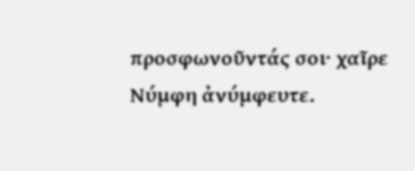προσφωνοῦντάς σοι· χαῖρε Νύμφη ἀνύμφευτε.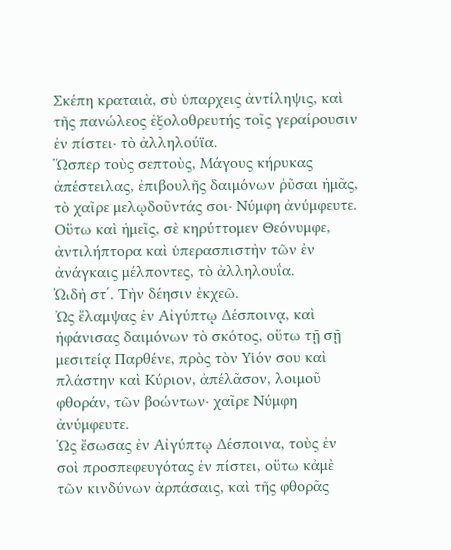Σκέπη κραταιὰ, σὺ ὑπαρχεις ἀντίληψις, καὶ τῆς πανώλεος ἐξολοθρευτής τοῖς γεραίρουσιν ἐν πίστει· τὸ ἀλληλούϊα.
Ὥσπερ τοὺς σεπτοὺς, Μάγους κήρυκας ἀπέστειλας, ἐπιβουλῆς δαιμόνων ῤῦσαι ἡμᾶς, τὸ χαῖρε μελῳδοῦντάς σοι· Νύμφη ἀνύμφευτε.
Οὕτω καὶ ἡμεῖς, σὲ κηρύττομεν Θεόνυμφε, ἀντιλήπτορα καὶ ὑπερασπιστὴν τῶν ἐν ἀνάγκαις μέλποντες, τὸ ἀλληλουΐα.
ᾨδὴ στ΄. Τὴν δέησιν ἐκχεῶ.
Ὠς ἔλαμψας ἐν Αἰγύπτῳ Δέσποινᾳ, καὶ ἡφάνισας δαιμόνων τὸ σκότος, οὕτω τῇ σῇ μεσιτείᾳ Παρθένε, πρὸς τὸν Υἱόν σου καὶ πλάστην καὶ Κύριον, ἀπέλᾶσον, λοιμοῦ φθοράν, τῶν βοώντων· χαῖρε Νύμφη ἀνύμφευτε.
Ὡς ἔσωσας ἐν Αἰγύπτῳ Δέσποινα, τοὺς ἐν σοὶ προσπεφευγότας ἐν πίστει, οὕτω κἀμὲ τῶν κινδύνων ἀρπάσαις, καὶ τῆς φθορᾶς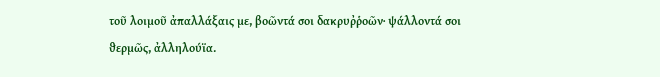τοῦ λοιμοῦ ἀπαλλάξαις με, βοῶντά σοι δακρυῤῥοῶν· ψάλλοντά σοι ϑερμῶς, ἀλληλούϊα.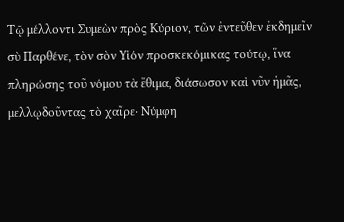Τῷ μέλλοντι Συμεὼν πρὸς Κύριον, τῶν ἐντεῦθεν ἐκδημεῖν σὺ Παρθένε, τὸν σὸν Υἱόν προσκεκόμικας τούτῳ, ἵνα πληρώσης τοῦ νόμου τὰ ἔθιμα, διάσωσον καὶ νῦν ἡμᾶς, μελλῳδοῦντας τὸ χαῖρε· Νύμφη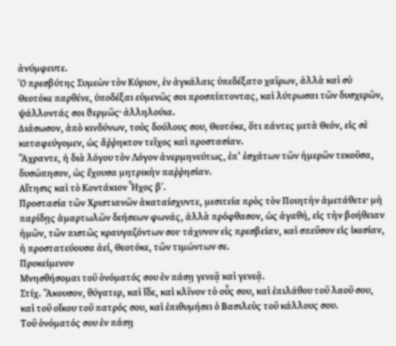ἀνύμφευτε.
Ὁ πρεσβύτης Συμεὼν τὸν Κύριον, ἐν ἀγκάλαις ὑπεδέξατο χαῖρων, ἀλλὰ καὶ σὺ Θεοτόκε παρθένε, ὑποδέξαι εὐμενῶς σοι προσπίπτοντας, καὶ λύτρωσαι τῶν δυσχερῶν, ψάλλοντάς σοι ϑερμῶς· ἀλληλούια.
Διάσωσον, ἀπὸ κινδύνων, τοὺς δούλους σου, Θεοτόκε, ὅτι πάντες μετὰ Θεόν, εἰς σὲ καταφεύγομεν, ὡς ἄῤῥηκτον τεῖχος καὶ προστασίαν.
Ἄχραντε, ἡ διὰ λόγου τὸν Λόγον ἀνερμηνεύτως, ἐπ’ ἐσχάτων τῶν ἡμερῶν τεκοῦσα, δυσώπησον, ὡς ἔχουσα μητρικὴν παῤῥησίαν.
Αἴτησις καὶ τὸ Κοντάκιον Ἦχος β΄.
Προστασία τῶν Χριστιανῶν ἀκαταίσχυντε, μεσιτεία πρὸς τὸν Ποιητὴν ἀμετάθετε· μὴ παρίδῃς ἁμαρτωλῶν δεήσεων φωνάς, ἀλλὰ πρόφθασον, ὡς ἀγαθή, εἰς τὴν βοήθειαν ἡμῶν, τῶν πιστῶς κραυγαζόντων σοι· τάχυνον εἰς πρεσβείαν, καὶ σπεῦσον εἰς ἱκεσίαν, ἡ προστατεύουσα ἀεί, Θεοτόκε, τῶν τιμώντων σε.
Προκείμενον
Μνησθήσομαι τοῦ ὀνόματός σου ἐν πάσῃ γενεᾷ καὶ γενεᾷ.
Στίχ. Ἄκουσον, θύγατερ, καὶ ἴδε, καὶ κλῖνον τὸ οὖς σου, καὶ ἐπιλάθου τοῦ λαοῦ σου, καὶ τοῦ οἴκου τοῦ πατρός σου, καὶ ἐπιθυμήσει ὁ Βασιλεὺς τοῦ κάλλους σου.
Τοῦ ὀνόματός σου ἐν πάσῃ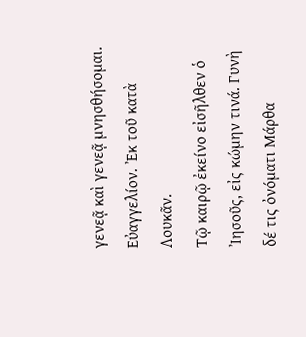γενεᾷ καὶ γενεᾷ μνησθήσομαι.
Εὐαγγελίον. Ἐκ τοῦ κατὰ Λουκᾶν.
Τῷ καιρῷ ἐκείνο εἰσῆλθεν ὁ Ἰησοῦς, εἰς κώμην τινά. Γυνὴ δέ τις ὀνόματι Μάρθα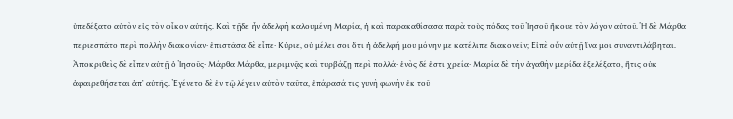ὑπεδέξατο αὐτὸν εἰς τὸν οἶκον αὐτῆς. Καὶ τῇδε ἦν ἀδελφὴ καλουμένη Μαρία, ἡ καὶ παρακαθίσασα παρὰ τοὺς πόδας τοῦ Ἰησοῦ ἤκουε τὸν λόγον αὐτοῦ. Ἡ δὲ Μάρθα περιεσπᾶτο περὶ πολλὴν διακονίαν· ἐπιστᾶσα δὲ εἶπε· Κύριε, οὐ μέλει σοι ὅτι ἡ ἀδελφή μου μόνην με κατέλιπε διακονεῖν; Εἰπὲ οὖν αὐτῇ ἵνα μοι συναντιλάβηται. Ἀποκριθεὶς δὲ εἶπεν αὐτῇ ὁ Ἰησοῦς· Μάρθα Μάρθα, μεριμνᾷς καὶ τυρβάζῃ περὶ πολλά· ἑνὸς δέ ἐστι χρεία· Μαρία δὲ τὴν ἀγαθὴν μερίδα ἐξελέξατο, ἥτις οὐκ ἀφαιρεθήσεται ἀπ᾿ αὐτῆς. Ἐγένετο δὲ ἐν τῷ λέγειν αὐτὸν ταῦτα, ἐπάρασά τις γυνὴ φωνὴν ἐκ τοῦ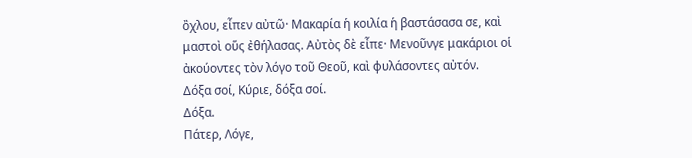ὂχλου, εἶπεν αὐτῶ· Μακαρία ἡ κοιλία ἡ βαστάσασα σε, καὶ μαστοὶ οὕς ἐθήλασας. Αὐτὸς δὲ εἶπε· Μενοῦνγε μακάριοι οἱ ἀκούοντες τὸν λόγο τοῦ Θεοῦ, καὶ φυλάσοντες αὐτόν.
Δόξα σοί, Κύριε, δόξα σοί.
Δόξα.
Πάτερ, Λόγε,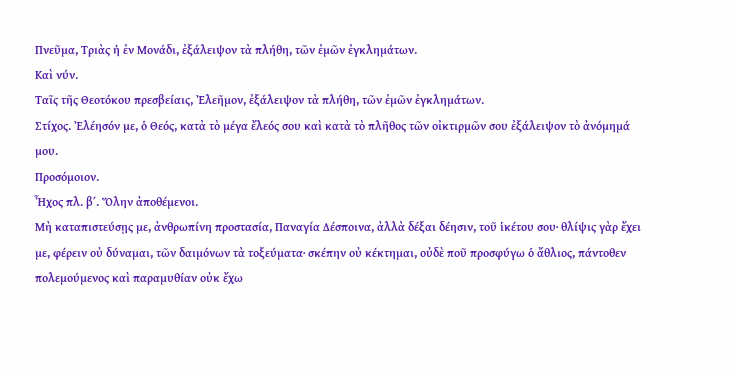Πνεῦμα, Τριὰς ἡ ἐν Μονάδι, ἐξάλειψον τὰ πλήθη, τῶν ἐμῶν ἐγκλημάτων.
Καὶ νύν.
Ταῖς τῆς Θεοτόκου πρεσβείαις, Ἐλεῆμον, ἐξάλειψον τὰ πλήθη, τῶν ἐμῶν ἐγκλημάτων.
Στίχος. Ἐλέησόν με, ὁ Θεός, κατὰ τὸ μέγα ἔλεός σου καὶ κατὰ τὸ πλῆθος τῶν οἰκτιρμῶν σου ἐξάλειψον τὸ ἀνόμημά μου.
Προσόμοιον.
Ἦχος πλ. β΄. Ὅλην ἀποθέμενοι.
Μὴ καταπιστεύσῃς με, ἀνθρωπίνη προστασία, Παναγία Δέσποινα, ἀλλὰ δέξαι δέησιν, τοῦ ἱκέτου σου· θλίψις γὰρ ἔχει με, φέρειν οὐ δύναμαι, τῶν δαιμόνων τὰ τοξεύματα· σκέπην οὐ κέκτημαι, οὐδὲ ποῦ προσφύγω ὁ ἄθλιος, πάντοθεν πολεμούμενος καὶ παραμυθίαν οὐκ ἔχω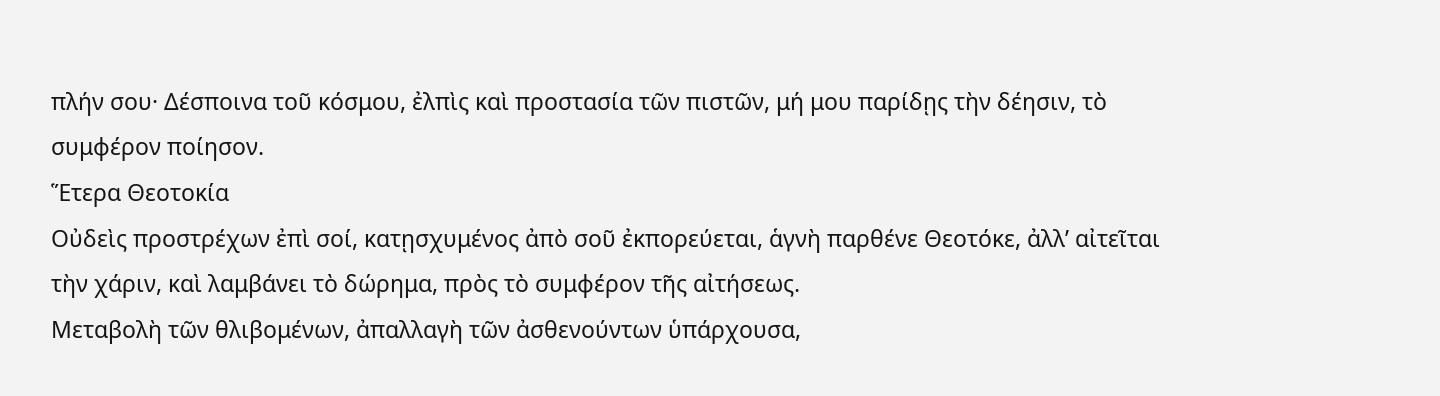πλήν σου· Δέσποινα τοῦ κόσμου, ἐλπὶς καὶ προστασία τῶν πιστῶν, μή μου παρίδῃς τὴν δέησιν, τὸ συμφέρον ποίησον.
Ἕτερα Θεοτοκία
Οὐδεὶς προστρέχων ἐπὶ σοί, κατῃσχυμένος ἀπὸ σοῦ ἐκπορεύεται, ἁγνὴ παρθένε Θεοτόκε, ἀλλ’ αἰτεῖται τὴν χάριν, καὶ λαμβάνει τὸ δώρημα, πρὸς τὸ συμφέρον τῆς αἰτήσεως.
Μεταβολὴ τῶν θλιβομένων, ἀπαλλαγὴ τῶν ἀσθενούντων ὑπάρχουσα,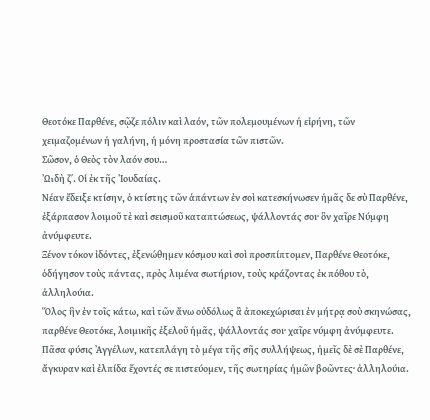Θεοτόκε Παρθένε, σῷζε πόλιν καὶ λαόν, τῶν πολεμουμένων ἡ εἰρήνη, τῶν χειμαζομένων ἡ γαλήνη, ἡ μόνη προστασία τῶν πιστῶν.
Σῶσον, ὁ Θεὸς τὸν λαόν σου…
ᾨδὴ ζ΄. Οἱ ἐκ τῆς Ἰουδαίας.
Νέαν ἔδειξε κτίσην, ὁ κτίστης τῶν ἁπάντων ἐν σοὶ κατεσκήνωσεν ἡμᾶς δε σὺ Παρθένε, ἐξάρπασον λοιμοῦ τὲ καὶ σεισμοῦ καταπτώσεως, ψάλλοντάς σοι· ὃν χαῖρε Νύμφη ἀνύμφευτε.
Ξένον τόκον ἰδόντες, ἐξενώθημεν κόσμου καὶ σοὶ προσπίπτομεν, Παρθένε Θεοτόκε, ὁδήγησον τοὺς πάντας, πρὸς λιμένα σωτήριον, τοὺς κράζοντας ἐκ πόθου τὸ, ἀλληλούια.
Ὅλος ἣν ἐν τοῖς κάτω, καὶ τῶν ἄνω οὐδόλως ἂ ἀποκεχώρισαι ἐν μήτρᾳ σοὺ σκηνώσας, παρθένε Θεοτόκε, λοιμικῆς ἐξελοῦ ἡμᾶς, ψάλλοντάς σοι· χαῖρε νύμφη ἀνύμφευτε.
Πᾶσα φύσις Ἀγγέλων, κατεπλάγη τὸ μέγα τῆς σῆς συλλήψεως, ἡμεῖς δὲ σὲ Παρθένε, ἄγκυραν καὶ ἐλπίδα ἔχοντές σε πιστεύομεν, τῆς σωτηρίας ἡμῶν βοῶντες· ἀλληλούια.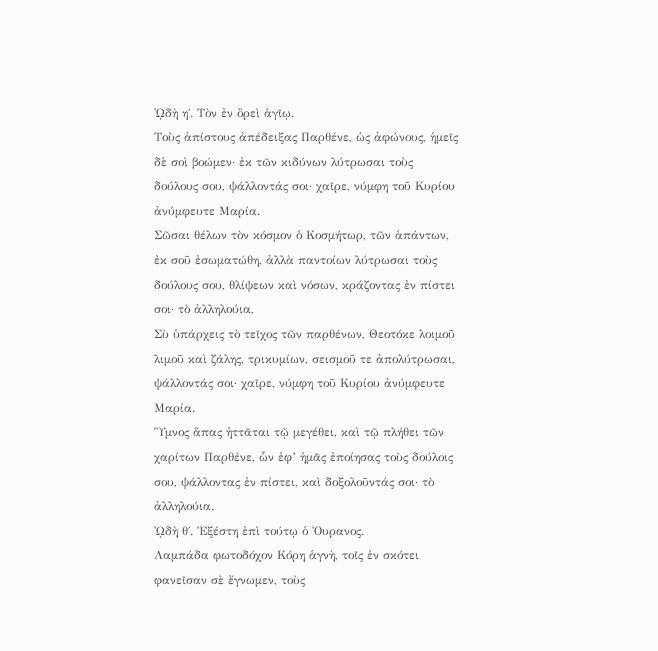ᾨδὴ η΄. Τὸν ἐν ὂρεὶ ἁγῖῳ.
Τοὺς ἀπίστους ἀπέδειξας Παρθένε, ὡς ἀφώνους, ἡμεῖς δὲ σοὶ βοώμεν· ἐκ τῶν κιδύνων λύτρωσαι τοὺς δούλους σου, ψάλλοντάς σοι· χαῖρε, νύμφη τοῦ Κυρίου ἀνύμφευτε Μαρία.
Σῶσαι θέλων τὸν κόσμον ὁ Κοσμήτωρ, τῶν ἁπάντων, ἐκ σοῦ ἐσωματώθη, ἀλλὰ παντοίων λύτρωσαι τοὺς δούλους σου, θλίψεων καὶ νόσων, κράζοντας ἐν πίστει σοι· τὸ ἀλληλούια,
Σὺ ὑπάρχεις τὸ τεῖχος τῶν παρθένων, Θεοτόκε λοιμοῦ λιμοῦ καὶ ζάλης, τρικυμίων, σεισμοῦ τε ἀπολύτρωσαι, ψάλλοντάς σοι· χαῖρε, νύμφη τοῦ Κυρίου ἀνύμφευτε Μαρία.
Ὓμνος ἅπας ἡττᾶται τῷ μεγέθει, καὶ τῷ πλήθει τῶν χαρίτων Παρθένε, ὧν ἐφ’ ἡμᾶς ἐποίησας τοὺς δούλοις σου, ψάλλοντας ἐν πίστει, καὶ δοξολοῦντάς σοι· τὸ ἀλληλούια.
ᾨδὴ θ΄. Ἐξέστη ἐπὶ τούτῳ ὁ Ὀυρανος.
Λαμπάδα φωτοδόχον Κόρη ἁγνὴ, τοῖς ἐν σκότει φανεῖσαν σὲ ἔγνωμεν, τοὺς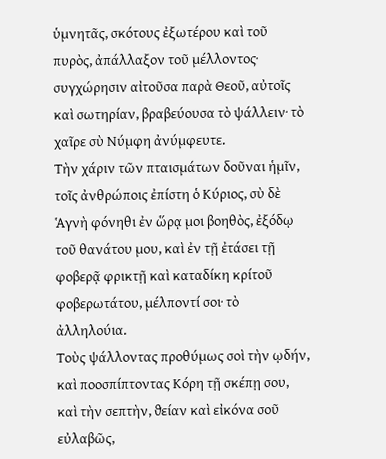ὑμνητᾶς, σκότους ἐξωτέρου καὶ τοῦ πυρὸς, ἀπάλλαξον τοῦ μέλλοντος· συγχώρησιν αἰτοῦσα παρὰ Θεοῦ, αὐτοῖς καὶ σωτηρίαν, βραβεύουσα τὸ ψάλλειν· τὸ χαῖρε σὺ Νύμφη ἀνύμφευτε.
Τὴν χάριν τῶν πταισμάτων δοῦναι ἡμῖν, τοῖς ἀνθρώποις ἐπίστη ὁ Κύριος, σὺ δὲ Ἁγνὴ φόνηθι ἐν ὥρᾳ μοι βοηθὸς, ἐξόδῳ τοῦ θανάτου μου, καὶ ἐν τῇ ἐτάσει τῇ φοβερᾷ φρικτῇ καὶ καταδίκη κρίτοῦ φοβερωτάτου, μέλποντί σοι· τὸ ἀλληλούια.
Τοὺς ψάλλοντας προθύμως σοὶ τὴν ῳδήν, καὶ ποοσπίπτοντας Κόρη τῇ σκέπῃ σου, καὶ τὴν σεπτὴν, ϑείαν καὶ εἰκόνα σοῦ εὐλαβῶς,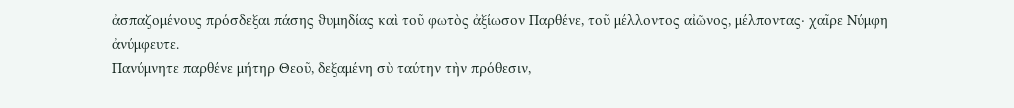ἀσπαζομένους πρόσδεξαι πάσης ϑυμηδίας καὶ τοῦ φωτὸς ἀξίωσον Παρθένε, τοῦ μέλλοντος αἰῶνος, μέλποντας· χαῖρε Νύμφη ἀνύμφευτε.
Πανύμνητε παρθένε μήτηρ Θεοῦ, δεξαμένη σὺ ταύτην τὴν πρόθεσιν,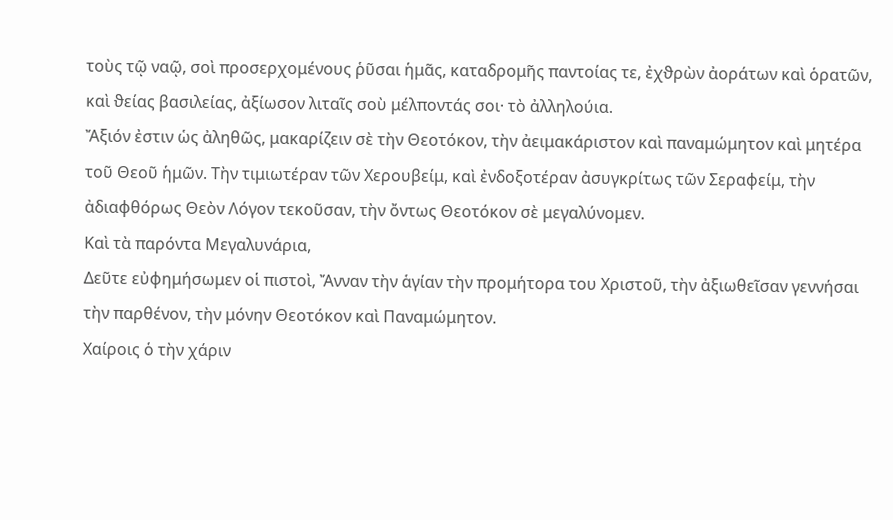τοὺς τῷ ναῷ, σοὶ προσερχομένους ῥῦσαι ἡμᾶς, καταδρομῆς παντοίας τε, ἐχϑρὼν ἀοράτων καὶ ὁρατῶν, καὶ ϑείας βασιλείας, ἀξίωσον λιταῖς σοὺ μέλποντάς σοι· τὸ ἀλληλούια.
Ἄξιόν ἐστιν ὡς ἀληθῶς, μακαρίζειν σὲ τὴν Θεοτόκον, τὴν ἀειμακάριστον καὶ παναμώμητον καὶ μητέρα τοῦ Θεοῦ ἡμῶν. Τὴν τιμιωτέραν τῶν Χερουβείμ, καὶ ἐνδοξοτέραν ἀσυγκρίτως τῶν Σεραφείμ, τὴν ἀδιαφθόρως Θεὸν Λόγον τεκοῦσαν, τὴν ὄντως Θεοτόκον σὲ μεγαλύνομεν.
Καὶ τὰ παρόντα Μεγαλυνάρια,
Δεῦτε εὐφημήσωμεν οἱ πιστοὶ, Ἄνναν τὴν ἁγίαν τὴν προμήτορα του Χριστοῦ, τὴν ἀξιωθεῖσαν γεννήσαι τὴν παρθένον, τὴν μόνην Θεοτόκον καὶ Παναμώμητον.
Χαίροις ὁ τὴν χάριν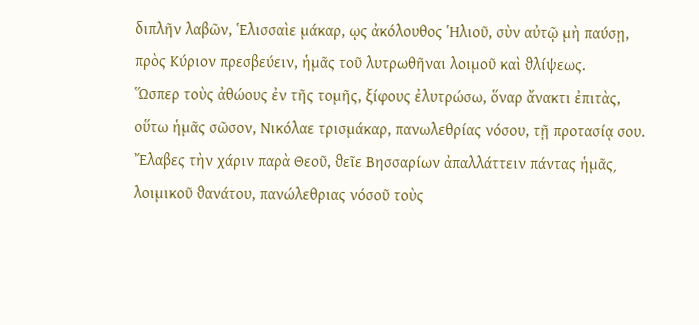διπλῆν λαβῶν, Ἑλισσαὶε μάκαρ, ῳς ἀκόλουθος Ἡλιοῦ, σὺν αὐτῷ μὴ παύσῃ, πρὸς Κύριον πρεσβεύειν, ἡμᾶς τοῦ λυτρωθῆναι λοιμοῦ καὶ ϑλίψεως.
Ὥσπερ τοὺς ἀθώους ἐν τῆς τομῆς, ξίφους ἐλυτρώσω, ὅναρ ἄνακτι ἐπιτὰς, οὕτω ἡμᾶς σῶσον, Νικόλαε τρισμάκαρ, πανωλεθρίας νόσου, τῇ προτασίᾳ σου.
Ἔλαβες τὴν χάριν παρὰ Θεοῦ, ϑεῖε Βησσαρίων ἀπαλλάττειν πάντας ἡμᾶς͵ λοιμικοῦ ϑανάτου, πανώλεθριας νόσοῦ τοὺς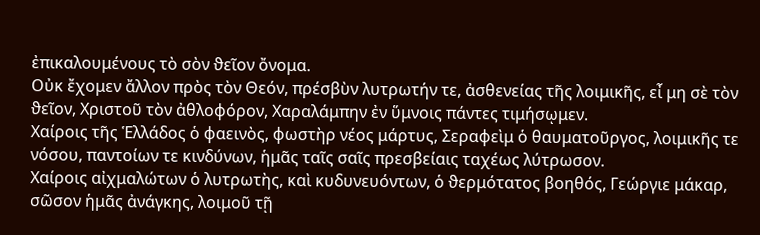ἐπικαλουμένους τὸ σὸν ϑεῖον ὄνομα.
Οὐκ ἔχομεν ἄλλον πρὸς τὸν Θεόν, πρέσβὺν λυτρωτήν τε, ἀσθενείας τῆς λοιμικῆς, εἶ μη σὲ τὸν ϑεῖον, Χριστοῦ τὸν ἀθλοφόρον, Χαραλάμπην ἐν ὕμνοις πάντες τιμήσῳμεν.
Χαίροις τῆς Ἑλλάδος ὁ φαεινὸς, φωστὴρ νέος μάρτυς, Σεραφεὶμ ὁ θαυματοῦργος, λοιμικῆς τε νόσου, παντοίων τε κινδύνων, ἡμᾶς ταῖς σαῖς πρεσβείαις ταχέως λύτρωσον.
Χαίροις αἰχμαλώτων ὁ λυτρωτὴς, καὶ κυδυνευόντων, ὁ ϑερμότατος βοηθός, Γεώργιε μάκαρ, σῶσον ἡμᾶς ἀνάγκης, λοιμοῦ τῇ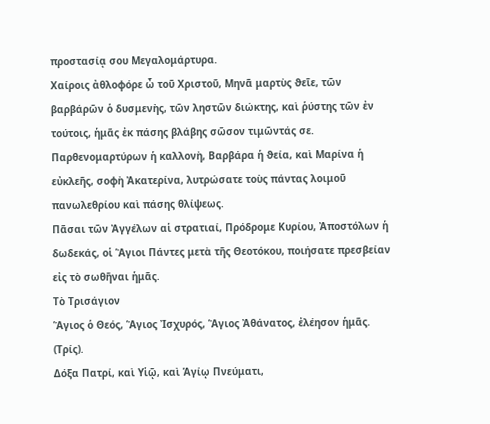προστασίᾳ σου Μεγαλομάρτυρα.
Χαίροις ἀθλοφόρε ὦ τοῦ Χριστοῦ, Μηνᾶ μαρτὺς ϑεῖε, τῶν βαρβάρῶν ὁ δυσμενὴς, τῶν ληστῶν διώκτης, καὶ ῥύστης τῶν ἐν τούτοις, ἡμᾶς ἐκ πάσης βλάβης σῶσον τιμῶντάς σε.
Παρθενομαρτύρων ἡ καλλονὴ, Βαρβάρα ἡ ϑεία, καὶ Μαρίνα ἡ εὐκλεῆς, σοφὴ Ἀκατερίνα, λυτρώσατε τοὺς πάντας λοιμοῦ πανωλεθρίου καὶ πάσης θλίψεως.
Πᾶσαι τῶν Ἀγγέλων αἱ στρατιαί, Πρόδρομε Κυρίου, Ἀποστόλων ἡ δωδεκάς, οἱ Ἅγιοι Πάντες μετὰ τῆς Θεοτόκου, ποιήσατε πρεσβείαν εἰς τὸ σωθῆναι ἡμᾶς.
Τὸ Τρισάγιον
Ἅγιος ὁ Θεός, Ἅγιος Ἰσχυρός, Ἅγιος Ἀθάνατος, ἐλέησον ἡμᾶς. (Τρίς).
Δόξα Πατρί, καὶ Υἱῷ, καὶ Ἁγίῳ Πνεύματι,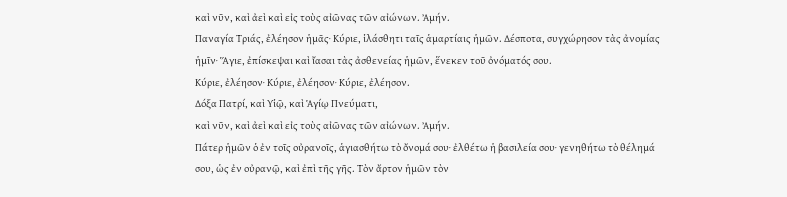καὶ νῦν, καὶ ἀεὶ καὶ εἰς τοὺς αἰῶνας τῶν αἰώνων. Ἀμήν.
Παναγία Τριάς, ἐλέησον ἡμᾶς· Κύριε, ἱλάσθητι ταῖς ἁμαρτίαις ἡμῶν. Δέσποτα, συγχώρησον τὰς ἀνομίας ἡμῖν· Ἅγιε, ἐπίσκεψαι καὶ ἴασαι τὰς ἀσθενείας ἡμῶν, ἕνεκεν τοῦ ὀνόματός σου.
Κύριε, ἐλέησον· Κύριε, ἐλέησον· Κύριε, ἐλέησον.
Δόξα Πατρί, καὶ Υἱῷ, καὶ Ἁγίῳ Πνεύματι,
καὶ νῦν, καὶ ἀεὶ καὶ εἰς τοὺς αἰῶνας τῶν αἰώνων. Ἀμήν.
Πάτερ ἡμῶν ὁ ἐν τοῖς οὐρανοῖς, ἁγιασθήτω τὸ ὄνομά σου· ἐλθέτω ἡ βασιλεία σου· γενηθήτω τὸ θέλημά σου, ὡς ἐν οὐρανῷ, καὶ ἐπὶ τῆς γῆς. Τὸν ἄρτον ἡμῶν τὸν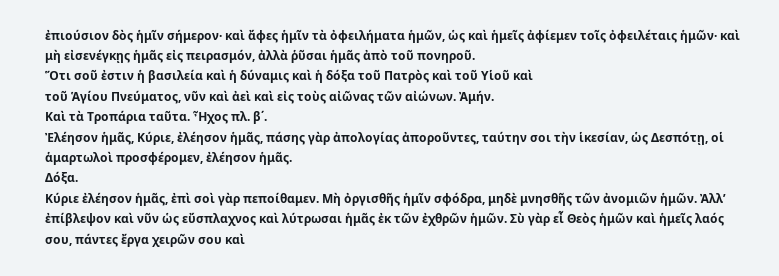ἐπιούσιον δὸς ἡμῖν σήμερον· καὶ ἄφες ἡμῖν τὰ ὀφειλήματα ἡμῶν, ὡς καὶ ἡμεῖς ἀφίεμεν τοῖς ὀφειλέταις ἡμῶν· καὶ μὴ εἰσενέγκῃς ἡμᾶς εἰς πειρασμόν, ἀλλὰ ῥῦσαι ἡμᾶς ἀπὸ τοῦ πονηροῦ.
Ὅτι σοῦ ἐστιν ἡ βασιλεία καὶ ἡ δύναμις καὶ ἡ δόξα τοῦ Πατρὸς καὶ τοῦ Υἱοῦ καὶ
τοῦ Ἁγίου Πνεύματος, νῦν καὶ ἀεὶ καὶ εἰς τοὺς αἰῶνας τῶν αἰώνων. Ἀμήν.
Καὶ τὰ Τροπάρια ταῦτα. Ἦχος πλ. β΄.
Ἐλέησον ἡμᾶς, Κύριε, ἐλέησον ἡμᾶς, πάσης γὰρ ἀπολογίας ἀποροῦντες, ταύτην σοι τὴν ἱκεσίαν, ὡς Δεσπότῃ, οἱ ἁμαρτωλοὶ προσφέρομεν, ἐλέησον ἡμᾶς.
Δόξα.
Κύριε ἐλέησον ἡμᾶς, ἐπὶ σοὶ γὰρ πεποίθαμεν. Μὴ ὀργισθῆς ἡμῖν σφόδρα, μηδὲ μνησθῆς τῶν ἀνομιῶν ἡμῶν. Ἀλλ’ ἐπίβλεψον καὶ νῦν ὡς εὔσπλαχνος καὶ λύτρωσαι ἡμᾶς ἐκ τῶν ἐχθρῶν ἡμῶν. Σὺ γὰρ εἶ Θεὸς ἡμῶν καὶ ἡμεῖς λαός σου, πάντες ἔργα χειρῶν σου καὶ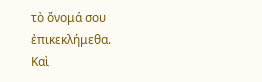τὸ ὄνομά σου ἐπικεκλήμεθα.
Καὶ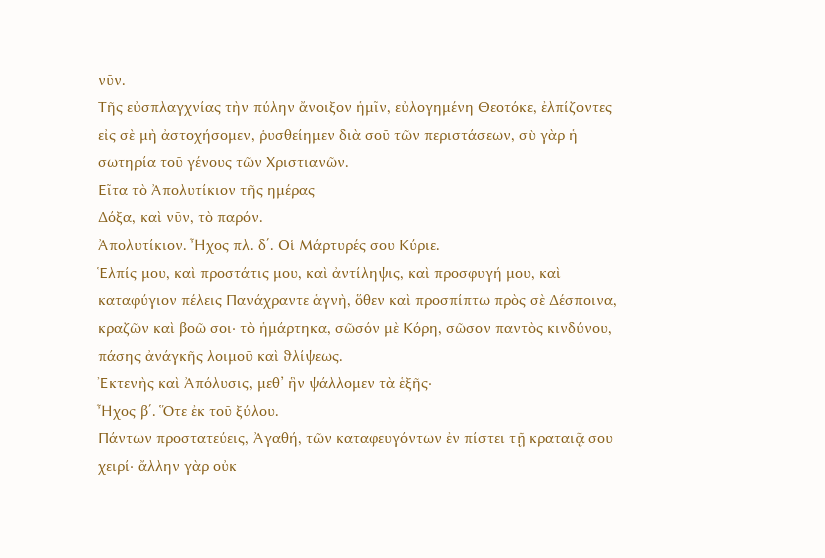νῦν.
Τῆς εὐσπλαγχνίας τὴν πύλην ἄνοιξον ἡμῖν, εὐλογημένη Θεοτόκε, ἐλπίζοντες εἰς σὲ μὴ ἀστοχήσομεν, ῥυσθείημεν διὰ σοῦ τῶν περιστάσεων, σὺ γὰρ ἡ σωτηρία τοῦ γένους τῶν Χριστιανῶν.
Εῖτα τὸ Ἀπολυτίκιον τῆς ημέρας
Δόξα, καὶ νῦν, τὸ παρόν.
Ἀπολυτίκιον. Ἦχος πλ. δ΄. Οἱ Μάρτυρές σου Κύριε.
Ἑλπίς μου, καὶ προστάτις μου, καὶ ἀντίληψις, καὶ προσφυγή μου, καὶ καταφύγιον πέλεις Πανάχραντε ἁγνὴ, ὅθεν καὶ προσπίπτω πρὸς σὲ Δέσποινα, κραζῶν καὶ βοῶ σοι· τὸ ἡμάρτηκα, σῶσόν μὲ Κόρη, σῶσον παντὸς κινδύνου, πάσης ἀνάγκῆς λοιμοῦ καὶ ϑλίψεως.
Ἐκτενὴς καὶ Ἀπόλυσις, μεθ’ ἣν ψάλλομεν τὰ ἑξῆς·
Ἦχος β΄. Ὅτε ἐκ τοῦ ξύλου.
Πάντων προστατεύεις, Ἀγαθή, τῶν καταφευγόντων ἐν πίστει τῇ κραταιᾷ σου χειρί· ἄλλην γὰρ οὐκ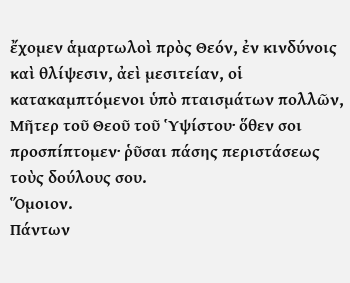ἔχομεν ἁμαρτωλοὶ πρὸς Θεόν, ἐν κινδύνοις καὶ θλίψεσιν, ἀεὶ μεσιτείαν, οἱ κατακαμπτόμενοι ὑπὸ πταισμάτων πολλῶν, Μῆτερ τοῦ Θεοῦ τοῦ Ὑψίστου· ὅθεν σοι προσπίπτομεν· ῥῦσαι πάσης περιστάσεως τοὺς δούλους σου.
Ὅμοιον.
Πάντων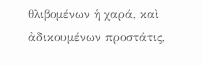θλιβομένων ἡ χαρά, καὶ ἀδικουμένων προστάτις,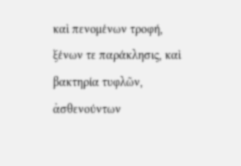καὶ πενομένων τροφή, ξένων τε παράκλησις, καὶ βακτηρία τυφλῶν, ἀσθενούντων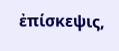ἐπίσκεψις,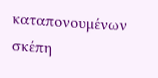καταπονουμένων σκέπη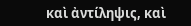καὶ ἀντίληψις, καὶ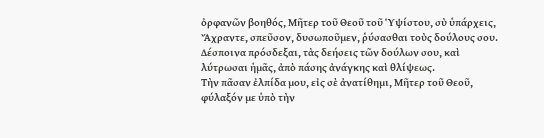ὀρφανῶν βοηθός, Μῆτερ τοῦ Θεοῦ τοῦ Ὑψίστου, σὺ ὑπάρχεις, Ἄχραντε, σπεῦσον, δυσωποῦμεν, ῥύσασθαι τοὺς δούλους σου.
Δέσποινα πρόσδεξαι, τὰς δεήσεις τῶν δούλων σου, καὶ λύτρωσαι ἡμᾶς, ἀπὸ πάσης ἀνάγκης καὶ θλίψεως.
Τὴν πᾶσαν ἐλπίδα μου, εἰς σὲ ἀνατίθημι, Μῆτερ τοῦ Θεοῦ, φύλαξόν με ὑπὸ τὴν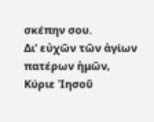σκέπην σου.
Δι’ εὐχῶν τῶν ἁγίων πατέρων ἡμῶν,
Κύριε Ἰησοῦ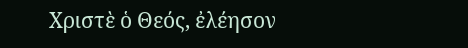Χριστὲ ὁ Θεός, ἐλέησον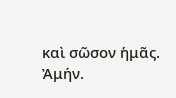καὶ σῶσον ἡμᾶς.
Ἀμήν.